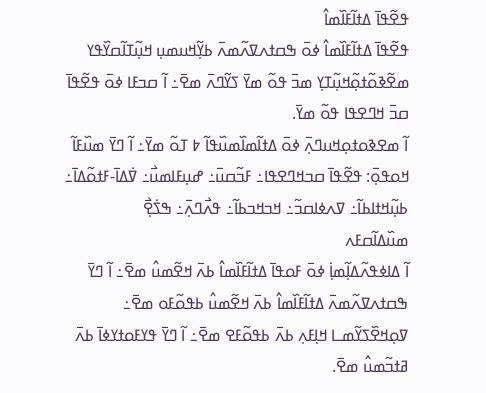ߟߐ߬ߟߊ߫ ߡߙߊ߬ߓߊ߰ߘߊ߮
ߟߐ߬ߟߊ߫ ߡߙߊ߬ߓߊ߰ߘߊ߮ ߦߋ߫ ߒߛߙߍߜߍ߬ߘߍ߫ ߕߌ߲߬ߞߎߘߎ߲ ߞߎ߲߬ߠߊ߬ߛߌ߰ߟߌ ߘߐ߬ߢߋ߬ߙߋ߲߬ߞߎ߲߬ߠߌ߲ ߘߏ߫ ߟߋ߬ ߘߌ߫ ߖߌ߬ߣߍ߫ ߘߐ߫߸ ߊ߬ ߛߏߓߊ ߦߋ߫ ߟߐ߬ߟߊ߫ ߛߏ߫ ߞߣߐߟߊ ߟߋ߬ ߘߌ߫.
ߊ߬ ߘߐߢߋߙߋ߲ߞߎߣߍ߲߫ ߦߋ߫ ߡߙߊ߬ߘߊ߰ߘߎ߰ߟߊ߬ ߈ ߠߋ߬ ߘߌ߫߸ ߊ߬ ߣߌ߫ ߘߎ߰ߓߊ߬ ߞߋߟߋ߲߫: ߟߐ߬ߟߊ߫ ߛߏߞߣߐߟߊ߸ ߓߏ߬ߛߎ߫߸ ߝߎ߲ߓߊߘߎ߯߸ ߜ߭ߡߊ߫-ߓߙߋ߬ߡߊ߫߸ ߕߎ߲߬ߞߙߊߕߊ߬߸ ߜߍߦߊߛߏ߬߸ ߞߏߞߏߕߊ߬߸ ߟߍ߯ߣߍ߲߫߸ ߒߖ߭ߐ߲߯
ߘߎ߰ߡߊ߬ߛߓߍ
ߊ߬ ߡߊߦߟߍ߬ߡߊ߲߬ߘߊ߲߭ ߦߋ߫ ߓߋߟߊ߫ ߡߙߊ߬ߓߊ߰ߘߊ߮ ߕߍ߫ ߞߐ߬ߘߎ߮ ߘߐ߫߸ ߊ߬ ߣߌ߫ ߒߛߙߍߜߍ߬ߘߍ߫ ߡߙߊ߬ߓߊ߰ߘߊ߮ ߕߍ߫ ߞߐ߬ߘߎ߮ ߕߟߋ߬ߓߋ ߘߐ߫߸ ߜߋ߲ߞߐ߰ߖߌ߬ߘߺߊ ߞߊ߲ߓߍ߲ ߕߍ߫ ߕߟߋ߬ߓߐ ߘߐ߫߸ ߊ߬ ߣߌ߫ ߟߌߓߋߙߌߦߊ߫ ߕߍ߫ ߥߙߏ߬ߘߎ߮ ߘߐ߫.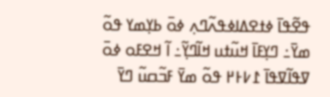ߟߐ߬ߟߊ߫ ߦߙߐߡߊߦߟߍ߬ߣߍ߲ ߦߋ߫ ߕߌ߲ߘߌ ߟߋ߬ ߘߌ߫߸ ߣߌ߲ߓߊ߫ ߞߎ߬ߙߎ ߞߊ߬ߣߌ߲߬߸ ߊ߬ ߞߐߓߋ ߦߋ߫ ߜߟߊ߬ߜߟߊ߫ ߁߇߅߂ ߟߋ߬ ߘߌ߫ ߓߏ߬ߛߎ߬ ߣߌ߫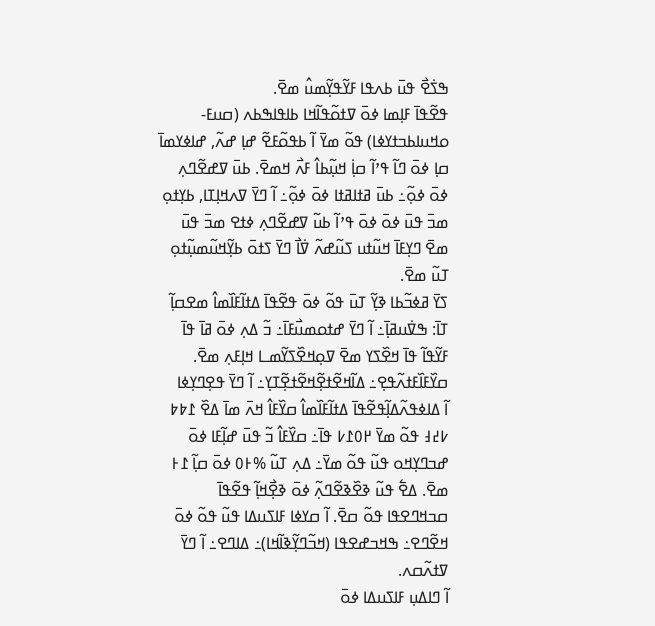ߒߖ߭ߐ߯ ߟߎ߫ ߕߍߟߊ ߓߌ߬ߟߌ߲߬ߘߎ߮ ߘߐ߫.
ߟߐ߬ߟߊ߫ ߓߊ߲ߘߊ ߦߋ߫ ߜߙߋ߬ߟߊ߬ߞߊ ߕߊߟߊߒߕߍ (ߛߎߓ-ߋߞߎߊߕߏߙߌߦߊ) ߟߋ߬ ߘߌ߫ ߊ߬ ߕߟߋ߬ߓߐ߬ ߝߊ߲ ߝߍ߬, ߝߊߦߌߘߊ߫ ߛߊ߲ ߦߋ߫ ߣߊ߬ ߟߴߊ߬ ߛߊ߲߭ ߞߎ߲߬ߕߊ߮ ߓߍ߯ ߞߘߐ߫. ߕߎ߫ ߜߝߐ߬ߣߍ߲ ߦߋ߫ ߦߋ߲߬߸ ߕߎ߫ ߥߙߊߥߙߊ ߦߋ߫ ߦߋ߲߬߸ ߊ߬ ߣߌ߫ ߜߍߞߊ߲ߠߊ, ߕߌ߲ߙߋ߲ ߘߏ߫ ߟߎ߫ ߦߋ߫ ߦߋ߫ ߟߴߊ߬ ߕߎ߬ ߜߝߐ߬ߣߍ߲ ߦߙߐ ߘߏ߫ ߟߎ߫ ߘߐ߫ ߣߌ߲ߓߊ߫ ߞߎ߬ߙߎ ߖߎ߬ߝߍ߬ ߜ߭ߊ߯ ߣߌ߫ ߖߙߋ߫ ߕߌ߲߬ߞߎ߬ߘߎ߲߬ߙߋ߲ ߠߎ߬ ߘߐ߫.
ߖߌ߫ ߥߦߏ߬ߕߊ ߢߌ߲߬ ߠߎ߫ ߟߋ߬ ߦߋ߫ ߟߐ߬ߟߊ߫ ߡߙߊ߬ߓߊ߰ߘߊ߮ ߘߐߛߊ߲߬ ߠߊ߫: ߒߜ߭ߎߥߊ߲߫߸ ߊ߬ ߣߌ߫ ߝߙߋߘߎ߯ߓߊ߫߸ ߏ߬ ߡߍ߲ ߦߋ߫ ߥߊ߫ ߟߊ߫ ߓߌ߬ߟߊ߬ ߟߊ߫ ߞߐ߰ߖߌ ߘߐ߫ ߜߋ߲ߞߐ߰ߖߌ߬ߘߺߊ ߞߊ߲ߓߍ߲ ߘߐ߫.
ߛߌ߰ߓߊ߰ߓߙߍ߬ߟߐ߲߸ ߡߊ߬ߞߐ߬ߙߐ߲߬ߞߐ߬ߙߐ߲߬ߠߌ߲߸ ߊ߬ ߣߌ߫ ߟߐ߲ߣߌ߲ߦߊ
ߊ߬ ߡߊߦߟߍ߬ߡߊ߲߬ߟߐ߬ߟߊ߫ ߡߙߊ߬ߓߊ߰ߘߊ߮ ߛߌ߰ߓߊ߮ ߞߍ߫ ߘߊ߫ ߡߐ߰ ߁߈߈ ߇߄߃ ߟߋ߬ ߘߌ߫ ߂߀߁߇ ߟߊ߫߸ ߛߌ߰ߓߊ߮ ߏ߬ ߟߎ߫ ߝߊ߲߬ߓߊ ߦߋ߫ ߝߏߣߌ߲ߞߋ ߟߎ߬ ߟߋ߬ ߘߌ߫߸ ߡߍ߲ ߠߎ߬ %߅߀ ߦߋ߫ ߛߊ߲߬ ߁߅ ߘߐ߫. ߡߐ߱ ߟߎ߬ ߢߐ߰ߢߐ߬ߣߍ߲߬ ߦߋ߫ ߢߐ߲߯ߞߊ߲߬ ߟߐ߬ߟߊ߫ ߛߏߞߣߐߟߊ ߟߋ߬ ߛߐ߫. ߊ߬ ߛߌߦߊ ߓߊߖߎߡߊ ߟߎ߬ ߟߋ߬ ߦߋ߫ ߞߐ߬ߣߐ߸ ߒߞߏߝߐߟߊ (ߞߏ߬ߣߌ߲߬ߢߊ߬ߞߊ)߸ ߡߊߣߐ߸ ߊ߬ ߣߌ߫ ߜߙߍ߬ߛߍ.
ߊ߬ ߣߊߡߎ߲ ߓߊߖߎߡߊ ߦߋ߫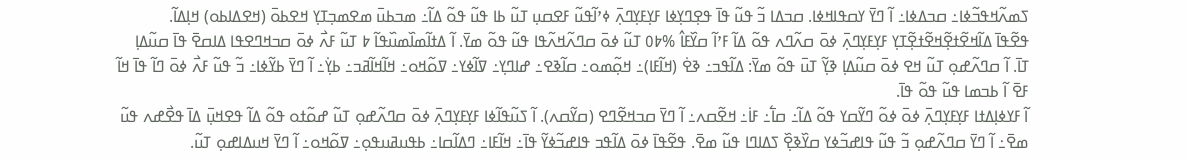ߖߘߍ߬ߞߟߏ߬ߦߊ߸ ߛߏߡߦߊ߸ ߊ߬ ߣߌ߫ ߌߛߟߊߞߦߊ. ߛߏߡߊ ߏ߬ ߟߎ߬ ߟߊ߫ ߟߐ߲ߣߌ߲ߦߊ ߓߌ߲ߓߌ߲ߣߍ߲߫ ߦߴߊ߬ߟߎ߬ ߓߐߛߎ߲ ߠߎ߬ ߕߊ ߟߎ߬ ߟߋ߬ ߡߊ߬߸ ߘߏߕߎ߫ ߘߐߘߏ߲ߠߌ߲ ߞߐߕߋ߫ (ߞߐߡߊߕߋ) ߞߊ߲ߡߊ߬.
ߟߐ߬ߟߊ߫ ߡߊ߬ߞߐ߬ߙߐ߲߬ߞߐ߬ߙߐ߲߬ߠߌ߲ ߓߌ߲ߓߌ߲ߣߍ߲߫ ߦߋ߫ ߛߍ߬ߣߍ ߟߋ߬ ߡߊ߬ ߓߴߊ߬ ߛߌ߰ߓߊ߮ %߈߀ ߠߎ߬ ߦߋ߫ ߛߣߍ߬ߞߍ߬ߟߊ ߟߎ߬ ߟߋ߬ ߘߌ߫. ߊ߬ ߡߙߊ߬ߘߊ߰ߘߎ߰ߟߊ߬ ߈ ߠߎ߬ ߓߍ߯ ߦߋ߫ ߛߏߞߣߐߟߊ ߡߊߛߐ߫ ߟߊ߫ ߛߎ߬ߡߊ߲ ߠߊ߫. ߊ߬ ߛߣߍ߬ߝߋ߲ ߠߎ߬ ߞߐ ߦߋ߫ ߛߎ߬ߡߊ߲ ߢߌ߲߬ ߠߎ߫ ߟߋ߬ ߘߌ߫: ߡߊ߬ߟߏ߸ ߢߐ߭ (ߞߊ߬ߓߊ)߸ ߞߋ߲߬ߘߋ߸ ߛߊ߬ߢߐ߸ ߝߊߣߌ߲߸ ߜߊ߬ߦߌ߸ ߜߋ߬ߞߋ߸ ߞߊ߬ߞߊ߬ߥߏ߸ ߕߌ߲߭߸ ߊ߬ ߣߌ߫ ߕߌ߬ߦߊ߸ ߏ߬ ߟߎ߬ ߓߍ߯ ߦߋ߫ ߣߊ߬ ߟߊ߫ ߞߊ߬ ߓߐ߫ ߊ߬ ߕߏߘߊ ߟߎ߬ ߟߋ߬ ߟߊ߫.
ߊ߬ ߓߌߦߊ߲ߡߙߊ ߓߌ߲ߓߌ߲ߣߍ߲߫ ߦߋ߫ ߦߋ߬ ߣߌ߬ߛߌ ߟߋ߬ ߡߊ߬߸ ߛߊ߱߸ ߓߊ߭߸ ߞߐ߬ߛߍ߸ ߊ߬ ߣߌ߫ ߛߏߞߐ߬ߣߐ (ߛߌ߬ߛߍ). ߊ߬ ߖߎ߬ߟߊ߬ߦߊ ߓߌ߲ߓߌ߲ߣߍ߲߫ ߦߋ߫ ߛߣߍ߬ߝߋ߲ ߠߎ߬ ߝߋ߬ߙߋ ߟߋ߬ ߡߊ߬ ߟߐߞߎ߲߫ ߡߊ߫ ߟߐ߯ߝߍ ߟߎ߬ ߘߐ߫߸ ߊ߬ ߣߌ߫ ߛߣߍ߬ߝߋ߲ ߏ߬ ߟߎ߬ ߟߊߝߏ߬ߦߌ ߛߌ߰ߢߐ߲߰ ߖߡߊߣߊ ߟߎ߬ ߘߐ߫. ߟߐ߬ߟߊ߫ ߦߋ߫ ߡߊ߬ߟߏ ߟߊߝߏ߬ߦߌ߬ ߟߊ߫߸ ߞߊ߬ߓߊ߸ ߣߡߊ߬ߛߊ߸ ߕߟߎߥߎߟߋ߲߸ ߜߋ߬ߞߋ߸ ߊ߬ ߣߌ߫ ߞߎߡߊߝߋ߲ ߠߎ߬.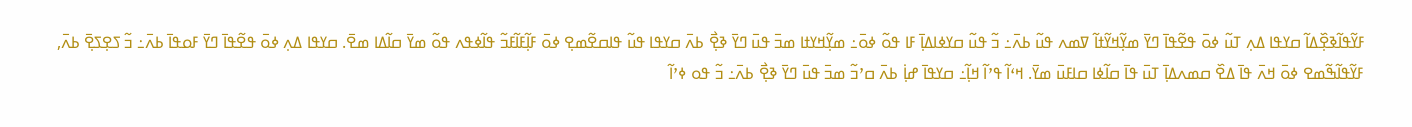ߓߌ߬ߟߊ߬ߢߐ߲߰ߡߊ߬ ߛߌߟߊ ߡߍ߲ ߠߎ߬ ߦߋ߫ ߟߐ߬ߟߊ߫ ߣߌ߫ ߘߌ߲߬ߞߌ߬ߙߊ߬ ߜߘߍ ߟߎ߬ ߕߍ߫߸ ߏ߬ ߟߎ߬ ߛߌߦߊߡߊ߲߫ ߓߊ ߟߋ߬ ߦߋ߫߸ ߘߌ߲߬ߞߌߙߊ ߘߏ߫ ߟߎ߫ ߣߌ߫ ߢߐ߲߯ ߕߍ߫ ߛߌߟߊ ߟߎ߬ ߟߊߛߐ߬ߘߐ߲ ߦߋ߫ ߓߊ߲߬ߓߊ߬ߓߏ߬ ߟߊ߬ߦߟߍ ߟߋ߬ ߘߌ߫ ߛߊ߬ߡߊ ߘߐ߫. ߛߌߟߊ ߡߍ߲ ߦߋ߫ ߟߐ߬ߟߊ߫ ߣߌ߫ ߓߋߟߊ߫ ߕߍ߫߸ ߏ߬ ߖߐ߲ߖߐ߲߫ ߕߍ߫, ߓߌ߬ߟߊ߬ߒ߬ߘߐ ߦߋ߫ ߞߍ߫ ߟߊ߫ ߡߐ߰ ߛߘߍߡߊ߲߫ ߠߎ߫ ߟߊ߫ ߛߊ߬ߦߊ ߛߊߓߎ߫ ߘߌ߫. ߞߵߊ߬ ߟߴߊ߬ ߞߊ߲߬߸ ߛߌߟߊ߫ ߝߊ߲߭ ߕߍ߫ ߛߴߏ߬ ߘߏ߫ ߟߎ߫ ߣߌ߫ ߢߐ߲߯ ߕߍ߫߸ ߏ߬ ߟߋ ߦߴߊ߬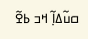ߛߎ߬ߡߊ߲߬ ߞߏ ߕߐ߬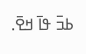ߕߏ߫ ߟߊ߫ ߞߐ߫.